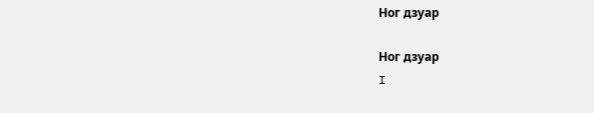Ног дзуар

Ног дзуар
I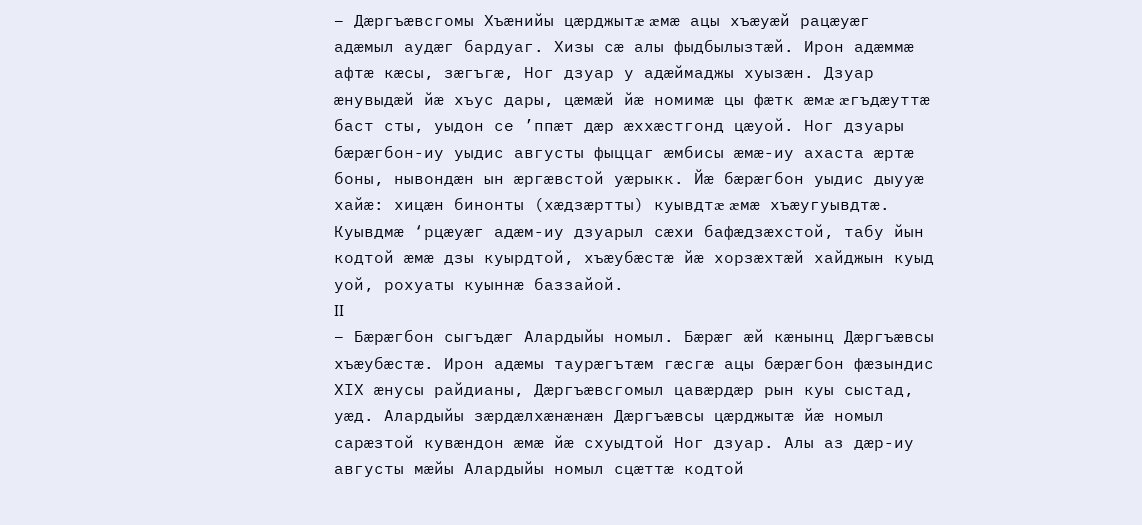– Дæргъæвсгомы Хъæнийы цæрджытæ æмæ ацы хъæуæй рацæуæг адæмыл аудæг бардуаг. Хизы сæ алы фыдбылызтæй. Ирон адæммæ афтæ кæсы, зæгъгæ, Ног дзуар у адæймаджы хуызæн. Дзуар æнувыдæй йæ хъус дары, цæмæй йæ номимæ цы фæтк æмæ æгъдæуттæ баст сты, уыдон се ’ппæт дæр æххæстгонд цæуой. Ног дзуары бæрæгбон-иу уыдис августы фыццаг æмбисы æмæ-иу ахаста æртæ боны, нывондæн ын æргæвстой уæрыкк. Йæ бæрæгбон уыдис дыууæ хайæ: хицæн бинонты (хæдзæртты) куывдтæ æмæ хъæугуывдтæ. Куывдмæ ‘рцæуæг адæм-иу дзуарыл сæхи бафæдзæхстой, табу йын кодтой æмæ дзы куырдтой, хъæубæстæ йæ хорзæхтæй хайджын куыд уой, рохуаты куыннæ баззайой.
II
– Бæрæгбон сыгъдæг Алардыйы номыл. Бæрæг æй кæнынц Дæргъæвсы хъæубæстæ. Ирон адæмы таурæгътæм гæсгæ ацы бæрæгбон фæзындис ХIХ æнусы райдианы, Дæргъæвсгомыл цавæрдæр рын куы сыстад, уæд. Алардыйы зæрдæлхæнæнæн Дæргъæвсы цæрджытæ йæ номыл сарæзтой кувæндон æмæ йæ схуыдтой Ног дзуар. Алы аз дæр-иу августы мæйы Алардыйы номыл сцæттæ кодтой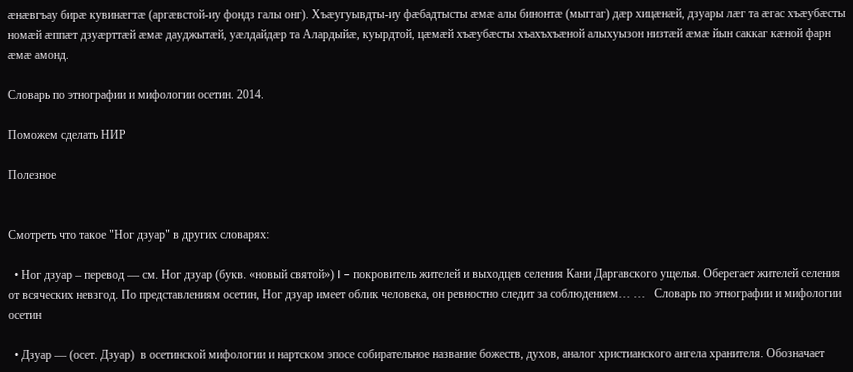æнæвгъау бирæ кувинæгтæ (аргæвстой-иу фондз галы онг). Хъæугуывдты-иу фæбадтысты æмæ алы бинонтæ (мыггаг) дæр хицæнæй, дзуары лæг та æгас хъæубæсты номæй æппæт дзуæрттæй æмæ дауджытæй, уæлдайдæр та Алардыйæ, куырдтой, цæмæй хъæубæсты хъахъхъæной алыхуызон низтæй æмæ йын саккаг кæной фарн æмæ амонд.

Словарь по этнографии и мифологии осетин. 2014.

Поможем сделать НИР

Полезное


Смотреть что такое "Ног дзуар" в других словарях:

  • Ног дзуар – перевод — см. Ног дзуар (букв. «новый святой») I – покровитель жителей и выходцев селения Кани Даргавского ущелья. Оберегает жителей селения от всяческих невзгод. По представлениям осетин, Ног дзуар имеет облик человека, он ревностно следит за соблюдением… …   Словарь по этнографии и мифологии осетин

  • Дзуар — (осет. Дзуар)  в осетинской мифологии и нартском эпосе собирательное название божеств, духов, аналог христианского ангела хранителя. Обозначает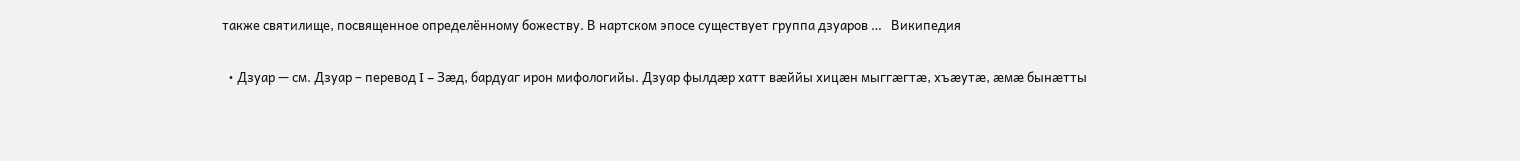также святилище, посвященное определённому божеству. В нартском эпосе существует группа дзуаров …   Википедия

  • Дзуар — см. Дзуар – перевод I – Зæд, бардуаг ирон мифологийы. Дзуар фылдæр хатт вæййы хицæн мыггæгтæ, хъæутæ, æмæ бынæтты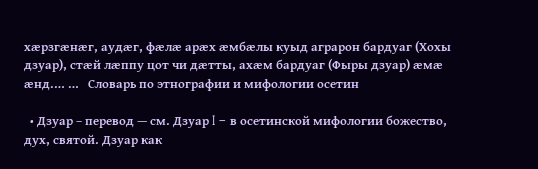хæрзгæнæг, аудæг, фæлæ арæх æмбæлы куыд аграрон бардуаг (Хохы дзуар), стæй лæппу цот чи дæтты, ахæм бардуаг (Фыры дзуар) æмæ æнд.… …   Словарь по этнографии и мифологии осетин

  • Дзуар – перевод — см. Дзуар I – в осетинской мифологии божество, дух, святой. Дзуар как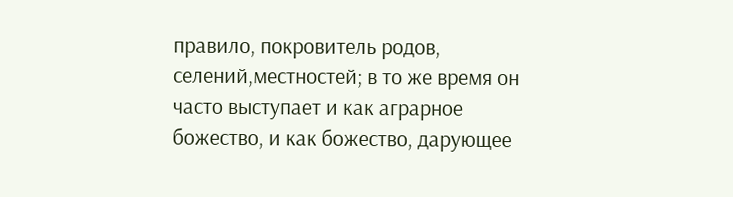правило, покровитель родов, селений,местностей; в то же время он часто выступает и как аграрное божество, и как божество, дарующее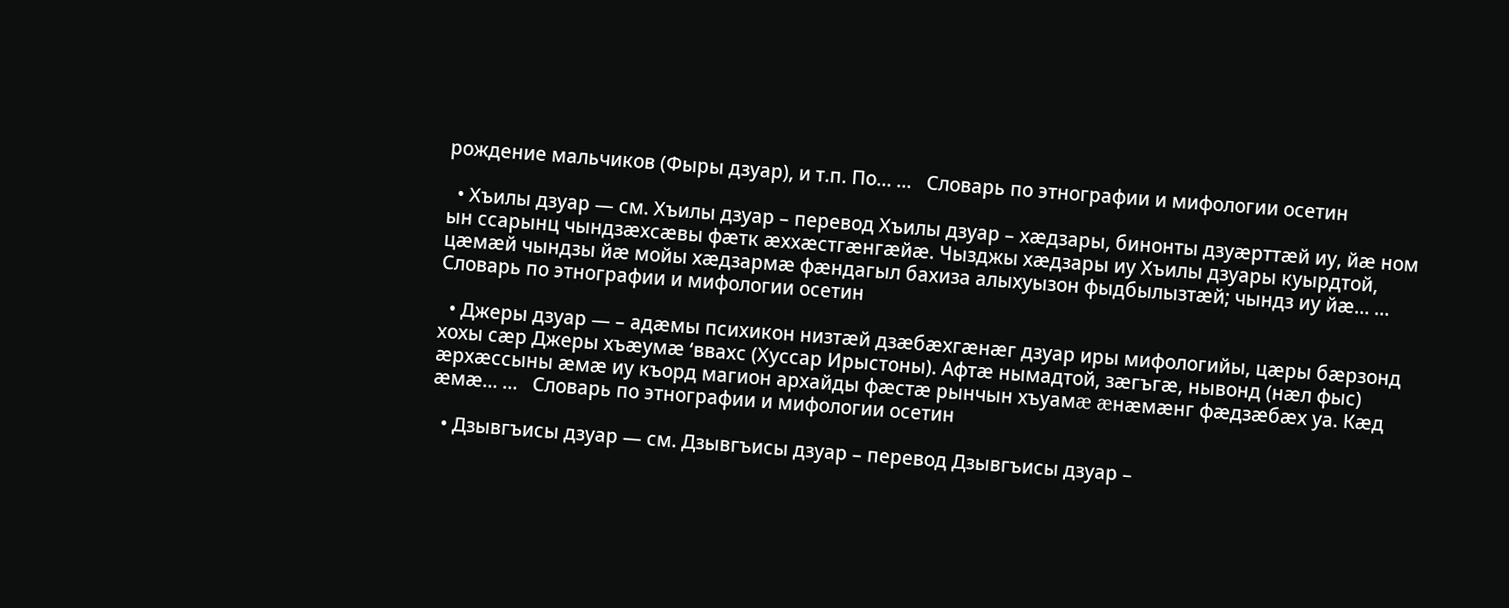рождение мальчиков (Фыры дзуар), и т.п. По… …   Словарь по этнографии и мифологии осетин

  • Хъилы дзуар — см. Хъилы дзуар – перевод Хъилы дзуар – хæдзары, бинонты дзуæрттæй иу, йæ ном ын ссарынц чындзæхсæвы фæтк æххæстгæнгæйæ. Чызджы хæдзары иу Хъилы дзуары куырдтой, цæмæй чындзы йæ мойы хæдзармæ фæндагыл бахиза алыхуызон фыдбылызтæй; чындз иу йæ… …   Словарь по этнографии и мифологии осетин

  • Джеры дзуар — – адæмы психикон низтæй дзæбæхгæнæг дзуар иры мифологийы, цæры бæрзонд хохы сæр Джеры хъæумæ ‘ввахс (Хуссар Ирыстоны). Афтæ нымадтой, зæгъгæ, нывонд (нæл фыс) æрхæссыны æмæ иу къорд магион архайды фæстæ рынчын хъуамæ æнæмæнг фæдзæбæх уа. Кæд æмæ… …   Словарь по этнографии и мифологии осетин

  • Дзывгъисы дзуар — см. Дзывгъисы дзуар – перевод Дзывгъисы дзуар –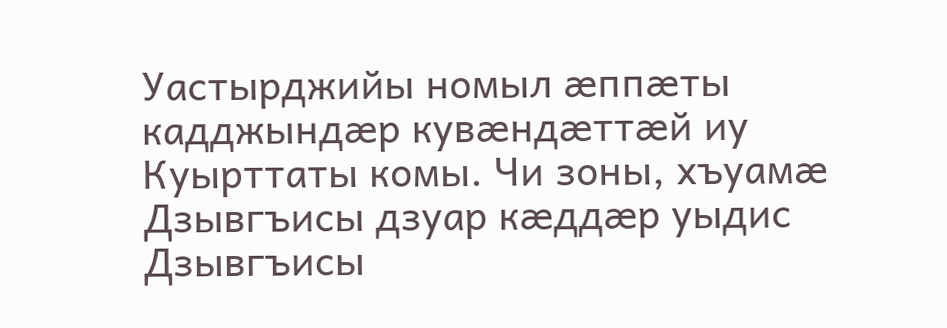Уастырджийы номыл æппæты кадджындæр кувæндæттæй иу Куырттаты комы. Чи зоны, хъуамæ Дзывгъисы дзуар кæддæр уыдис Дзывгъисы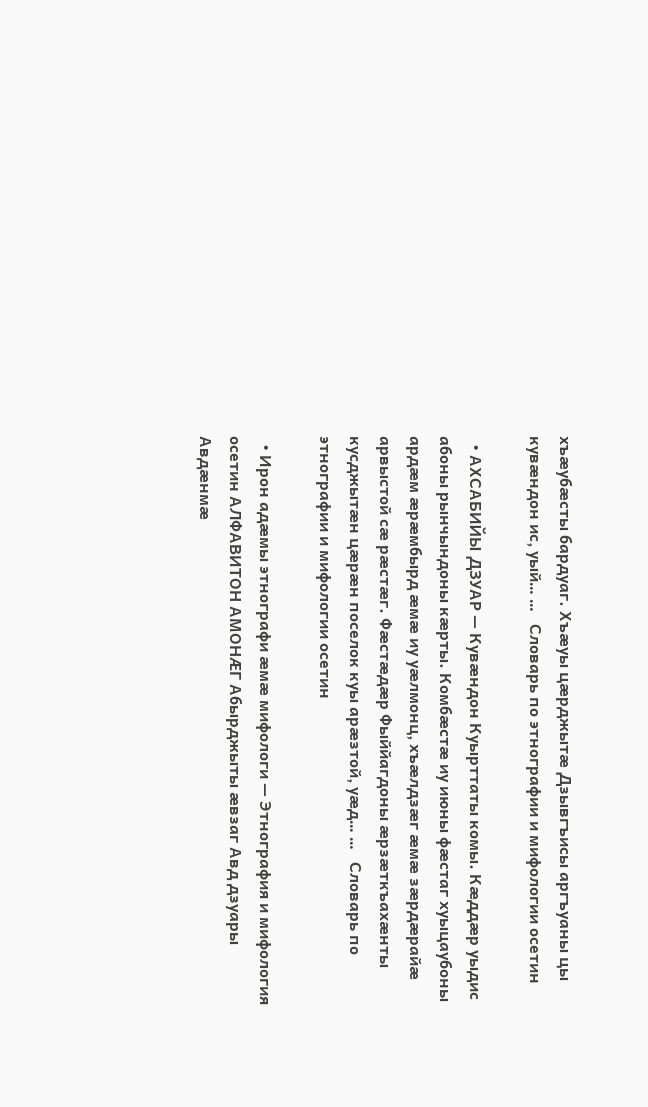хъæубæсты бардуаг. Хъæуы цæрджытæ Дзывгъисы аргъуаны цы кувæндон ис, уый… …   Словарь по этнографии и мифологии осетин

  • АХСАБИЙЫ ДЗУАР — Кувæндон Куырттаты комы. Кæддæр уыдис абоны рынчындоны кæрты. Комбæстæ иу июны фæстаг хуыцаубоны ардæм æрæмбырд æмæ иу уæлмонц, хъæлдзæг æмæ зæрдæрайæ арвыстой сæ рæстæг. Фæстæдæр Фыййагдоны æрзæткъахæнты кусджытæн цæрæн поселок куы арæзтой, уæд… …   Словарь по этнографии и мифологии осетин

  • Ирон адæмы этнографи æмæ мифологи — Этнография и мифология осетин АЛФАВИТОН АМОНÆГ Абырджыты æвзаг Авд дзуары Авдæнмæ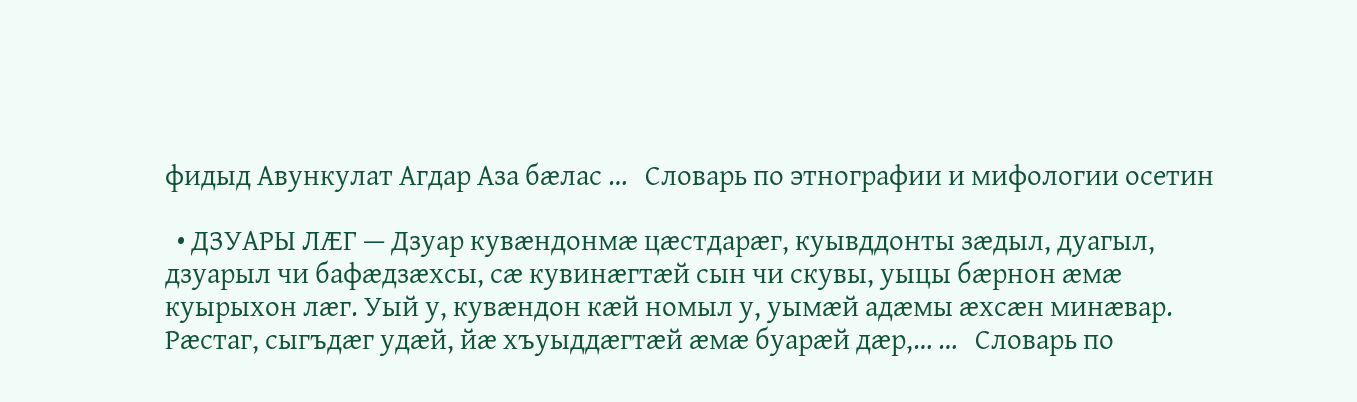фидыд Авункулат Агдар Аза бæлас …   Словарь по этнографии и мифологии осетин

  • ДЗУАРЫ ЛÆГ — Дзуар кувæндонмæ цæстдарæг, куывддонты зæдыл, дуагыл, дзуарыл чи бафæдзæхсы, сæ кувинæгтæй сын чи скувы, уыцы бæрнон æмæ куырыхон лæг. Уый у, кувæндон кæй номыл у, уымæй адæмы æхсæн минæвар. Рæстаг, сыгъдæг удæй, йæ хъуыддæгтæй æмæ буарæй дæр,… …   Словарь по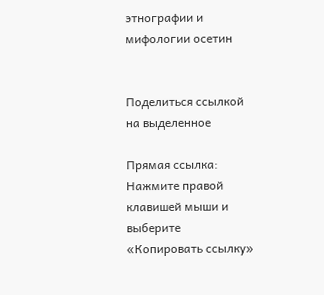этнографии и мифологии осетин


Поделиться ссылкой на выделенное

Прямая ссылка:
Нажмите правой клавишей мыши и выберите «Копировать ссылку»